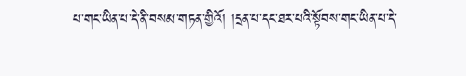པ་གང་ཡིན་པ་དེ་ནི་བསམ་གཏན་གྱིའོ། །དྲན་པ་དང་ཐར་པའི་སྟོབས་གང་ཡིན་པ་དེ་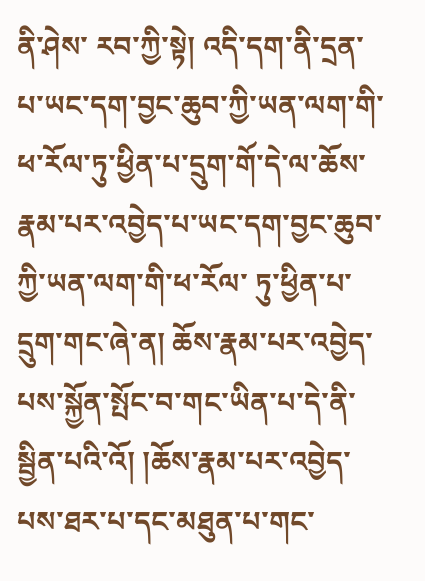ནི་ཤེས་ རབ་ཀྱི་སྟེ། འདི་དག་ནི་དྲན་པ་ཡང་དག་བྱང་ཆུབ་ཀྱི་ཡན་ལག་གི་ཕ་རོལ་ཏུ་ཕྱིན་པ་དྲུག་གོ་དེ་ལ་ཆོས་རྣམ་པར་འབྱེད་པ་ཡང་དག་བྱང་ཆུབ་ཀྱི་ཡན་ལག་གི་ཕ་རོལ་ ཏུ་ཕྱིན་པ་དྲུག་གང་ཞེ་ན། ཆོས་རྣམ་པར་འབྱེད་པས་སྐྱོན་སྤོང་བ་གང་ཡིན་པ་དེ་ནི་སྦྱིན་པའི་འོ། །ཆོས་རྣམ་པར་འབྱེད་པས་ཐར་པ་དང་མཐུན་པ་གང་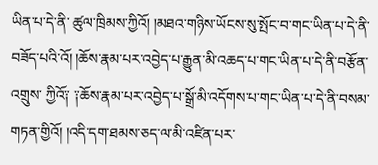ཡིན་པ་དེ་ནི་ ཚུལ་ཁྲིམས་ཀྱིའོ། །མཐའ་གཉིས་ཡོངས་སུ་སྤོང་བ་གང་ཡིན་པ་དེ་ནི་བཟོད་པའི་འོ། །ཆོས་རྣམ་པར་འབྱེད་པ་རྒྱུན་མི་འཆད་པ་གང་ཡིན་པ་དེ་ནི་བརྩོན་འགྲུས་ ཀྱིའོ༑ ༑ཆོས་རྣམ་པར་འབྱེད་པ་སྒྲོ་མི་འདོགས་པ་གང་ཡིན་པ་དེ་ནི་བསམ་གཏན་གྱིའོ། །འདི་དག་ཐམས་ཅད་ལ་མི་འཛིན་པར་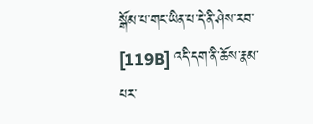སྒོམ་པ་གང་ཡིན་པ་དེ་ནི་ཤེས་རབ་ [119B] འདི་དག་ནི་ཆོས་རྣམ་པར་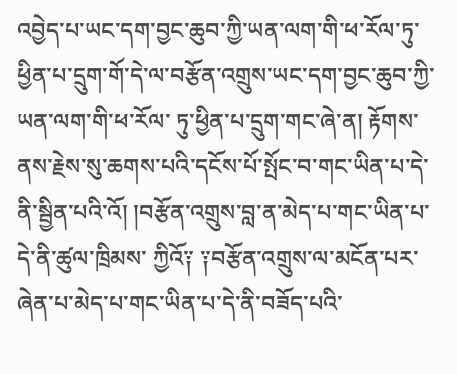འབྱེད་པ་ཡང་དག་བྱང་ཆུབ་ཀྱི་ཡན་ལག་གི་ཕ་རོལ་ཏུ་ཕྱིན་པ་དྲུག་གོ་དེ་ལ་བརྩོན་འགྲུས་ཡང་དག་བྱང་ཆུབ་ཀྱི་ཡན་ལག་གི་ཕ་རོལ་ ཏུ་ཕྱིན་པ་དྲུག་གང་ཞེ་ན། རྟོགས་ནས་རྗེས་སུ་ཆགས་པའི་དངོས་པོ་སྤོང་བ་གང་ཡིན་པ་དེ་ནི་སྦྱིན་པའི་འོ། །བརྩོན་འགྲུས་བླ་ན་མེད་པ་གང་ཡིན་པ་དེ་ནི་ཚུལ་ཁྲིམས་ ཀྱིའོ༑ ༑བརྩོན་འགྲུས་ལ་མངོན་པར་ཞེན་པ་མེད་པ་གང་ཡིན་པ་དེ་ནི་བཟོད་པའི་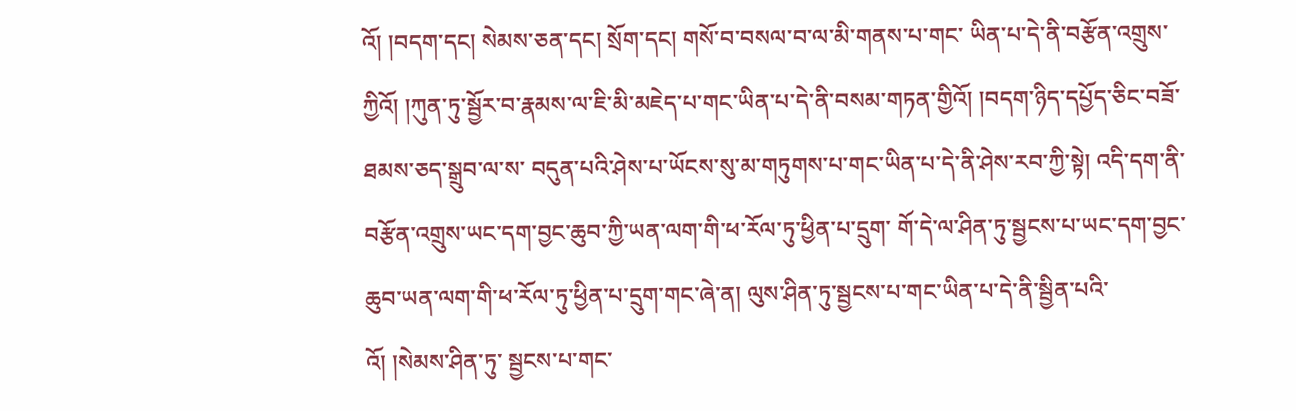འོ། །བདག་དང། སེམས་ཅན་དང། སྲོག་དང། གསོ་བ་བསལ་བ་ལ་མི་གནས་པ་གང་ ཡིན་པ་དེ་ནི་བརྩོན་འགྲུས་ཀྱིའོ། །ཀུན་ཏུ་སྦྱོར་བ་རྣམས་ལ་ཇི་མི་མཇེད་པ་གང་ཡིན་པ་དེ་ནི་བསམ་གཏན་གྱིའོ། །བདག་ཉིད་དཔྱོད་ཅིང་བཟོ་ཐམས་ཅད་སྒྲུབ་ལ་ས་ བདུན་པའི་ཤེས་པ་ཡོངས་སུ་མ་གཏུགས་པ་གང་ཡིན་པ་དེ་ནི་ཤེས་རབ་ཀྱི་སྟེ། འདི་དག་ནི་བརྩོན་འགྲུས་ཡང་དག་བྱང་ཆུབ་ཀྱི་ཡན་ལག་གི་ཕ་རོལ་ཏུ་ཕྱིན་པ་དྲུག་ གོ་དེ་ལ་ཤིན་ཏུ་སྦྱངས་པ་ཡང་དག་བྱང་ཆུབ་ཡན་ལག་གི་ཕ་རོལ་ཏུ་ཕྱིན་པ་དྲུག་གང་ཞེ་ན། ལུས་ཤིན་ཏུ་སྦྱངས་པ་གང་ཡིན་པ་དེ་ནི་སྦྱིན་པའི་འོ། །སེམས་ཤིན་ཏུ་ སྦྱངས་པ་གང་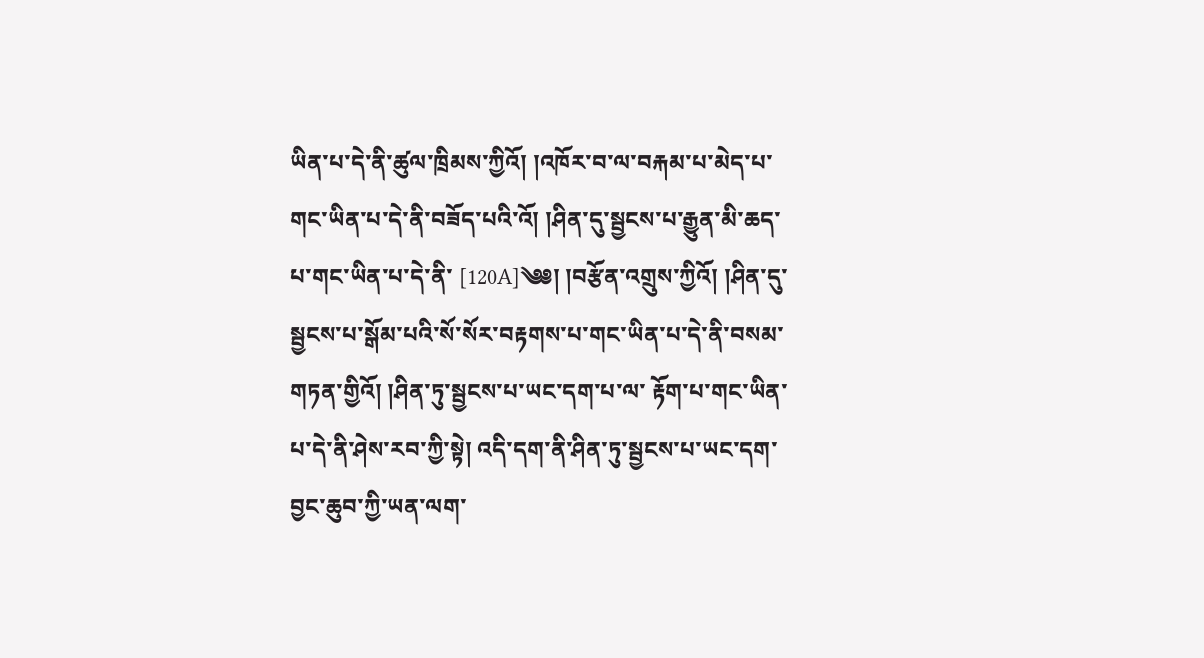ཡིན་པ་དེ་ནི་ཚུལ་ཁྲིམས་ཀྱིའོ། །འཁོར་བ་ལ་བརྐམ་པ་མེད་པ་གང་ཡིན་པ་དེ་ནི་བཟོད་པའི་འོ། །ཤིན་དུ་སྦྱངས་པ་རྒྱུན་མི་ཆད་པ་གང་ཡིན་པ་དེ་ནི་ [120A]༄༅། །བརྩོན་འགྲུས་ཀྱིའོ། །ཤིན་དུ་སྦྱངས་པ་སྒོམ་པའི་སོ་སོར་བརྟགས་པ་གང་ཡིན་པ་དེ་ནི་བསམ་གཏན་གྱིའོ། །ཤིན་ཏུ་སྦྱངས་པ་ཡང་དག་པ་ལ་ རྟོག་པ་གང་ཡིན་པ་དེ་ནི་ཤེས་རབ་ཀྱི་སྟེ། འདི་དག་ནི་ཤིན་ཏུ་སྦྱངས་པ་ཡང་དག་བྱང་ཆུབ་ཀྱི་ཡན་ལག་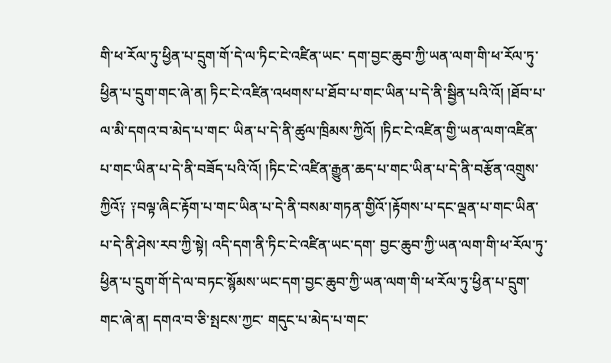གི་ཕ་རོལ་ཏུ་ཕྱིན་པ་དྲུག་གོ་དེ་ལ་ཏིང་ངེ་འཛིན་ཡང་ དག་བྱང་ཆུབ་ཀྱི་ཡན་ལག་གི་ཕ་རོལ་ཏུ་ཕྱིན་པ་དྲུག་གང་ཞེ་ན། ཏིང་ངེ་འཛིན་འཕགས་པ་ཐོབ་པ་གང་ཡིན་པ་དེ་ནི་སྦྱིན་པའི་འོ། །ཐོབ་པ་ལ་མི་དགའ་བ་མེད་པ་གང་ ཡིན་པ་དེ་ནི་ཚུལ་ཁྲིམས་ཀྱིའོ། །ཏིང་ངེ་འཛིན་གྱི་ཡན་ལག་འཛིན་པ་གང་ཡིན་པ་དེ་ནི་བཟོད་པའི་འོ། །ཏིང་ངེ་འཛིན་རྒྱུན་ཆད་པ་གང་ཡིན་པ་དེ་ནི་བརྩོན་འགྲུས་ ཀྱིའོ༑ ༑བལྟ་ཞིང་རྟོག་པ་གང་ཡིན་པ་དེ་ནི་བསམ་གཏན་གྱིའོ་།རྟོགས་པ་དང་ལྡན་པ་གང་ཡིན་པ་དེ་ནི་ཤེས་རབ་ཀྱི་སྟེ། འདི་དག་ནི་ཏིང་ངེ་འཛིན་ཡང་དག་ བྱང་ཆུབ་ཀྱི་ཡན་ལག་གི་ཕ་རོལ་ཏུ་ཕྱིན་པ་དྲུག་གོ་དེ་ལ་བཏང་སྙོམས་ཡང་དག་བྱང་ཆུབ་ཀྱི་ཡན་ལག་གི་ཕ་རོལ་ཏུ་ཕྱིན་པ་དྲུག་གང་ཞེ་ན། དགའ་བ་ཅི་སྤངས་ཀྱང་ གདུང་པ་མེད་པ་གང་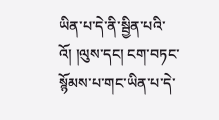ཡིན་པ་དེ་ནི་སྦྱིན་པའི་འོ། །ལུས་དང། ངག་བཏང་སྙོམས་པ་གང་ཡིན་པ་དེ་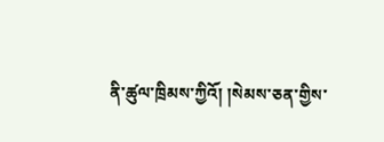ནི་ཚུལ་ཁྲིམས་ཀྱིའོ། །སེམས་ཅན་གྱིས་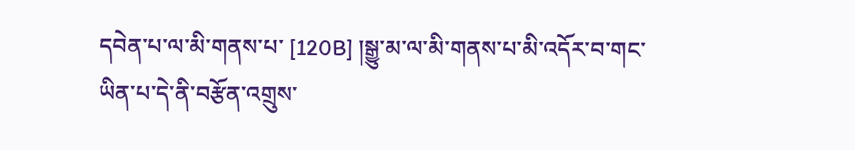དབེན་པ་ལ་མི་གནས་པ་ [120B] །སྒྱུ་མ་ལ་མི་གནས་པ་མི་འདོར་བ་གང་ཡིན་པ་དེ་ནི་བརྩོན་འགྲུས་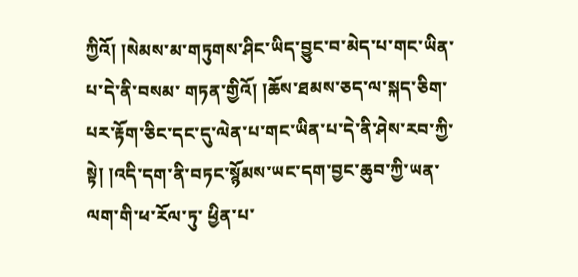ཀྱིའོ། །སེམས་མ་གཏུགས་ཤིང་ཡིད་བྱུང་བ་མེད་པ་གང་ཡིན་པ་དེ་ནི་བསམ་ གཏན་གྱིའོ། །ཆོས་ཐམས་ཅད་ལ་སྐད་ཅིག་པར་རྟོག་ཅིང་དང་དུ་ལེན་པ་གང་ཡིན་པ་དེ་ནི་ཤེས་རབ་ཀྱི་སྟེ། །འདི་དག་ནི་བཏང་སྙོམས་ཡང་དག་བྱང་ཆུབ་ཀྱི་ཡན་ལག་གི་ཕ་རོལ་ཏུ་ ཕྱིན་པ་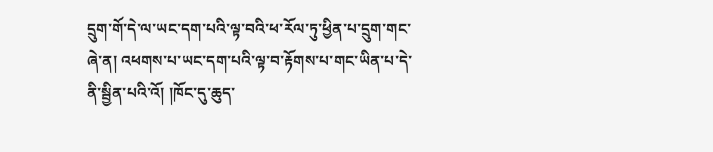དྲུག་གོ་དེ་ལ་ཡང་དག་པའི་ལྟ་བའི་ཕ་རོལ་ཏུ་ཕྱིན་པ་དྲུག་གང་ཞེ་ན། འཕགས་པ་ཡང་དག་པའི་ལྟ་བ་རྟོགས་པ་གང་ཡིན་པ་དེ་ནི་སྦྱིན་པའི་འོ། །ཁོང་དུ་ཆུད་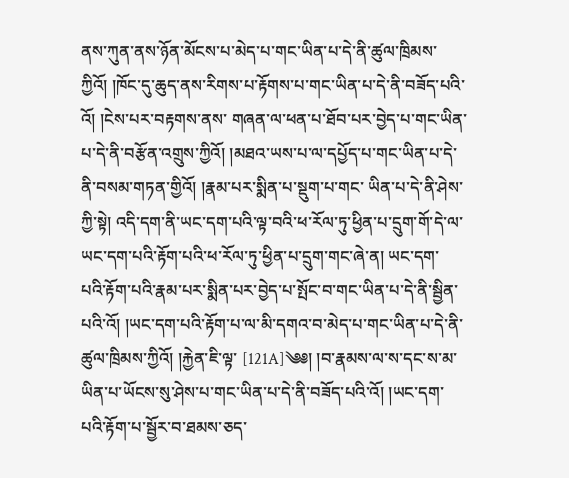ནས་ཀུན་ནས་ཉོན་མོངས་པ་མེད་པ་གང་ཡིན་པ་དེ་ནི་ཚུལ་ཁྲིམས་ཀྱིའོ། །ཁོང་དུ་ཆུད་ནས་རིགས་པ་རྟོགས་པ་གང་ཡིན་པ་དེ་ནི་བཟོད་པའི་འོ། །ངེས་པར་བརྟགས་ནས་ གཞན་ལ་ཕན་པ་ཐོབ་པར་བྱེད་པ་གང་ཡིན་པ་དེ་ནི་བརྩོན་འགྲུས་ཀྱིའོ། །མཐའ་ཡས་པ་ལ་དཔྱོད་པ་གང་ཡིན་པ་དེ་ནི་བསམ་གཏན་གྱིའོ། །རྣམ་པར་སྨིན་པ་སྡུག་པ་གང་ ཡིན་པ་དེ་ནི་ཤེས་ཀྱི་སྟེ། འདི་དག་ནི་ཡང་དག་པའི་ལྟ་བའི་ཕ་རོལ་ཏུ་ཕྱིན་པ་དྲུག་གོ་དེ་ལ་ཡང་དག་པའི་རྟོག་པའི་ཕ་རོལ་ཏུ་ཕྱིན་པ་དྲུག་གང་ཞེ་ན། ཡང་དག་ པའི་རྟོག་པའི་རྣམ་པར་སྨིན་པར་བྱེད་པ་སྤོང་བ་གང་ཡིན་པ་དེ་ནི་སྦྱིན་པའི་འོ། །ཡང་དག་པའི་རྟོག་པ་ལ་མི་དགའ་བ་མེད་པ་གང་ཡིན་པ་དེ་ནི་ཚུལ་ཁྲིམས་ཀྱིའོ། །རྐྱེན་ཇི་ལྟ་ [121A]༄༅། །བ་རྣམས་ལ་ས་དང་ས་མ་ཡིན་པ་ཡོངས་སུ་ཤེས་པ་གང་ཡིན་པ་དེ་ནི་བཟོད་པའི་འོ། །ཡང་དག་པའི་རྟོག་པ་སྦྱོར་བ་ཐམས་ཅད་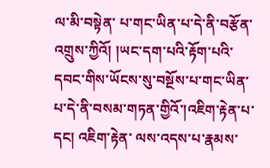ལ་མི་བསྟེན་ པ་གང་ཡིན་པ་དེ་ནི་བརྩོན་འགྲུས་ཀྱིའོ། །ཡང་དག་པའི་རྟོག་པའི་དབང་གིས་ཡོངས་སུ་བསྔོས་པ་གང་ཡིན་པ་དེ་ནི་བསམ་གཏན་གྱིའོ་།འཇིག་རྟེན་པ་དང། འཇིག་རྟེན་ ལས་འདས་པ་རྣམས་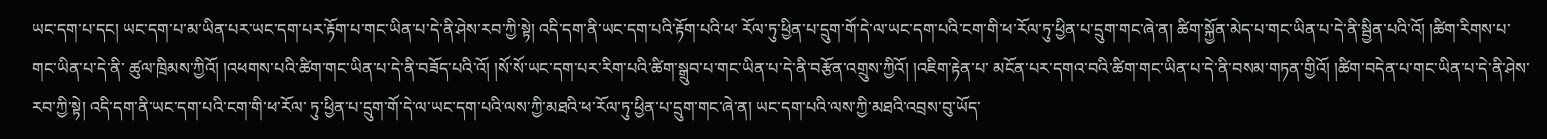ཡང་དག་པ་དང། ཡང་དག་པ་མ་ཡིན་པར་ཡང་དག་པར་རྟོག་པ་གང་ཡིན་པ་དེ་ནི་ཤེས་རབ་ཀྱི་སྟེ། འདི་དག་ནི་ཡང་དག་པའི་རྟོག་པའི་ཕ་ རོལ་ཏུ་ཕྱིན་པ་དྲུག་གོ་དེ་ལ་ཡང་དག་པའི་ངག་གི་ཕ་རོལ་ཏུ་ཕྱིན་པ་དྲུག་གང་ཞེ་ན། ཚིག་སྐྱོན་མེད་པ་གང་ཡིན་པ་དེ་ནི་སྦྱིན་པའི་འོ། །ཚིག་རིགས་པ་གང་ཡིན་པ་དེ་ནི་ ཚུལ་ཁྲིམས་ཀྱིའོ། །འཕགས་པའི་ཚིག་གང་ཡིན་པ་དེ་ནི་བཟོད་པའི་འོ། །སོ་སོ་ཡང་དག་པར་རིག་པའི་ཚིག་སྒྲུབ་པ་གང་ཡིན་པ་དེ་ནི་བརྩོན་འགྲུས་ཀྱིའོ། །འཇིག་རྟེན་པ་ མངོན་པར་དགའ་བའི་ཚིག་གང་ཡིན་པ་དེ་ནི་བསམ་གཏན་གྱིའོ། །ཚིག་བདེན་པ་གང་ཡིན་པ་དེ་ནི་ཤེས་རབ་ཀྱི་སྟེ། འདི་དག་ནི་ཡང་དག་པའི་ངག་གི་ཕ་རོལ་ ཏུ་ཕྱིན་པ་དྲུག་གོ་དེ་ལ་ཡང་དག་པའི་ལས་ཀྱི་མཐའི་ཕ་རོལ་ཏུ་ཕྱིན་པ་དྲུག་གང་ཞེ་ན། ཡང་དག་པའི་ལས་ཀྱི་མཐའི་འབྲས་བུ་ཡོད་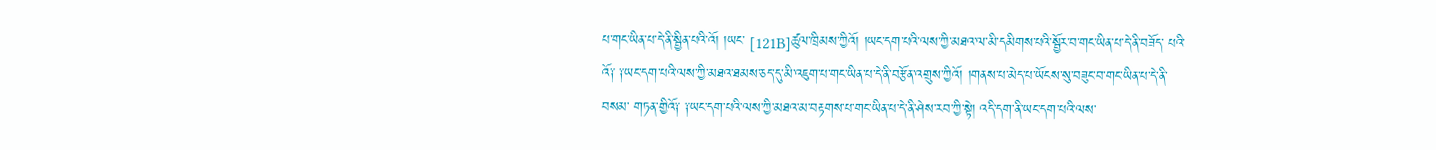པ་གང་ཡིན་པ་དེ་ནི་སྦྱིན་པའི་འོ། །ཡང་ [121B]ཚུལ་ཁྲིམས་ཀྱིའོ། །ཡང་དག་པའི་ལས་ཀྱི་མཐའ་ལ་མི་དམིགས་པའི་སྦྱོར་བ་གང་ཡིན་པ་དེ་ནི་བཟོད་ པའི་འོ༑ ༑ཡང་དག་པའི་ལས་ཀྱི་མཐའ་ཐམས་ཅད་དུ་མི་འཇུག་པ་གང་ཡིན་པ་དེ་ནི་བརྩོན་འགྲུས་ཀྱིའོ། །གནས་པ་མེད་པ་ཡོངས་སུ་བཟུང་བ་གང་ཡིན་པ་དེ་ནི་བསམ་ གཏན་གྱིའོ༑ ༑ཡང་དག་པའི་ལས་ཀྱི་མཐའ་མ་བརྟགས་པ་གང་ཡིན་པ་དེ་ནི་ཤེས་རབ་ཀྱི་སྟེ། འདི་དག་ནི་ཡང་དག་པའི་ལས་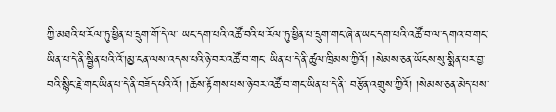ཀྱི་མཐའི་ཕ་རོལ་ཏུ་ཕྱིན་པ་དྲུག་གོ་དེ་ལ་ ཡང་དག་པའི་འཚོ་བའི་ཕ་རོལ་ཏུ་ཕྱིན་པ་དྲུག་གང་ཞེ་ན་ཡང་དག་པའི་འཚོ་བ་ལ་དགའ་བ་གང་ཡིན་པ་དེ་ནི་སྦྱིན་པའི་འོ་།མྱ་ངན་ལས་འདས་པའི་ཉེ་བར་འཚོ་བ་གང་ ཡིན་པ་དེ་ནི་ཚུལ་ཁྲིམས་ཀྱིའོ། །སེམས་ཅན་ཡོངས་སུ་སྨིན་པར་བྱ་བའི་སྙིང་རྗེ་གང་ཡིན་པ་དེ་ནི་བཟོད་པའི་འོ། །ཆོས་རྟོགས་པས་ཉེ་བར་འཚོ་བ་གང་ཡིན་པ་དེ་ནི་ བརྩོན་འགྲུས་ཀྱིའོ། །སེམས་ཅན་མེད་པས་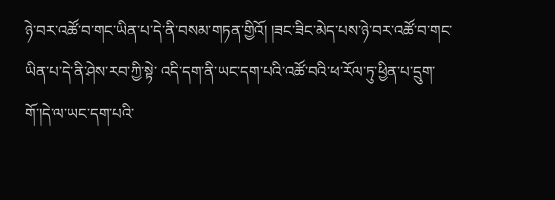ཉེ་བར་འཚོ་བ་གང་ཡིན་པ་དེ་ནི་བསམ་གཏན་གྱིའོ། །ཟང་ཟིང་མེད་པས་ཉེ་བར་འཚོ་བ་གང་ཡིན་པ་དེ་ནི་ཤེས་རབ་ཀྱི་སྟེ་ འདི་དག་ནི་ཡང་དག་པའི་འཚོ་བའི་ཕ་རོལ་ཏུ་ཕྱིན་པ་དྲུག་གོ་།དེ་ལ་ཡང་དག་པའི་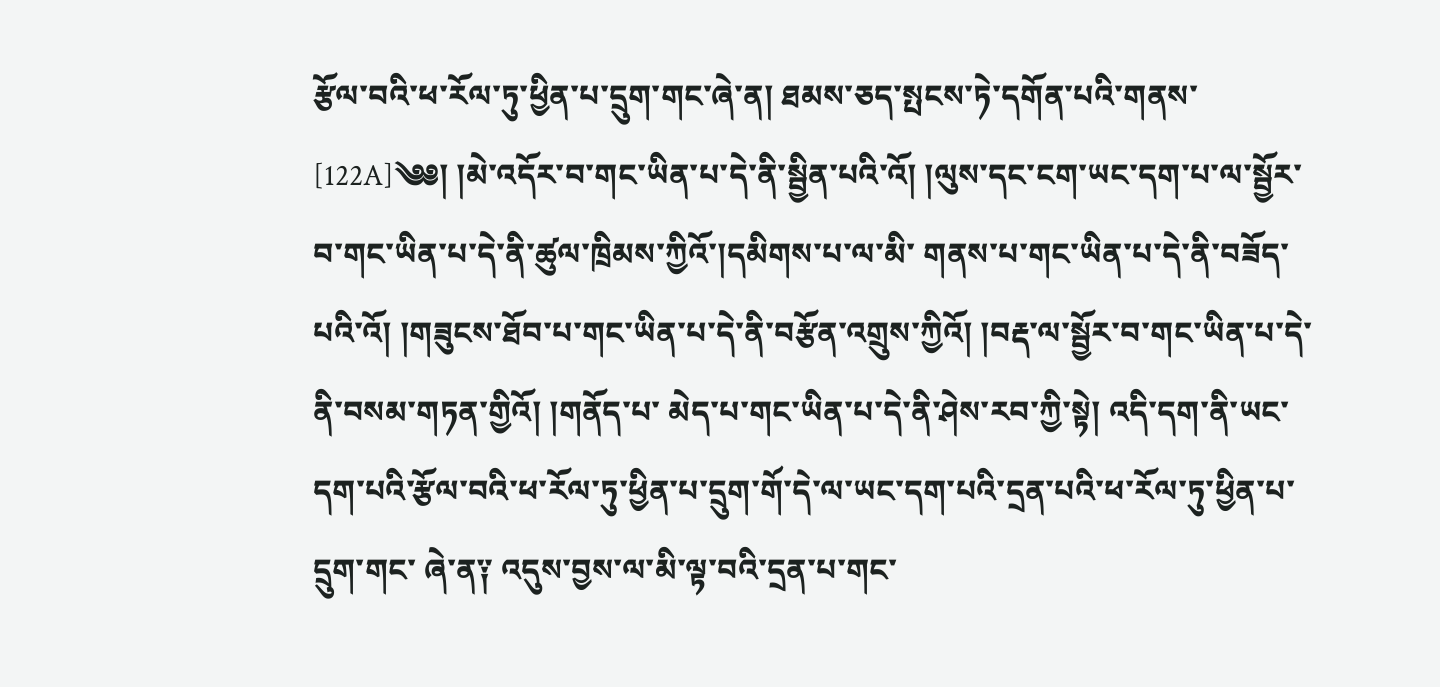རྩོལ་བའི་ཕ་རོལ་ཏུ་ཕྱིན་པ་དྲུག་གང་ཞེ་ན། ཐམས་ཅད་སྤངས་ཏེ་དགོན་པའི་གནས་ [122A]༄༅། །མེ་འདོར་བ་གང་ཡིན་པ་དེ་ནི་སྦྱིན་པའི་འོ། །ལུས་དང་ངག་ཡང་དག་པ་ལ་སྦྱོར་བ་གང་ཡིན་པ་དེ་ནི་ཚུལ་ཁྲིམས་ཀྱིའོ་།དམིགས་པ་ལ་མི་ གནས་པ་གང་ཡིན་པ་དེ་ནི་བཟོད་པའི་འོ། །གཟུངས་ཐོབ་པ་གང་ཡིན་པ་དེ་ནི་བརྩོན་འགྲུས་ཀྱིའོ། །བརྡ་ལ་སྦྱོར་བ་གང་ཡིན་པ་དེ་ནི་བསམ་གཏན་གྱིའོ། །གནོད་པ་ མེད་པ་གང་ཡིན་པ་དེ་ནི་ཤེས་རབ་ཀྱི་སྟེ། འདི་དག་ནི་ཡང་དག་པའི་རྩོལ་བའི་ཕ་རོལ་ཏུ་ཕྱིན་པ་དྲུག་གོ་དེ་ལ་ཡང་དག་པའི་དྲན་པའི་ཕ་རོལ་ཏུ་ཕྱིན་པ་དྲུག་གང་ ཞེ་ན༑ འདུས་བྱས་ལ་མི་ལྟ་བའི་དྲན་པ་གང་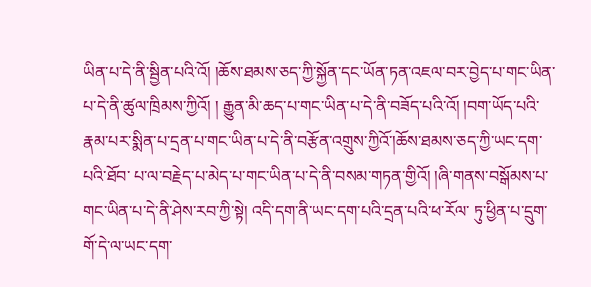ཡིན་པ་དེ་ནི་སྦྱིན་པའི་འོ། །ཆོས་ཐམས་ཅད་ཀྱི་སྐྱོན་དང་ཡོན་ཏན་འཇལ་བར་བྱེད་པ་གང་ཡིན་པ་དེ་ནི་ཚུལ་ཁྲིམས་ཀྱིའོ། ། རྒྱུན་མི་ཆད་པ་གང་ཡིན་པ་དེ་ནི་བཟོད་པའི་འོ། །བག་ཡོད་པའི་རྣམ་པར་སྨིན་པ་དྲན་པ་གང་ཡིན་པ་དེ་ནི་བརྩོན་འགྲུས་ཀྱིའོ་།ཆོས་ཐམས་ཅད་ཀྱི་ཡང་དག་པའི་ཐོབ་ པ་ལ་བརྗེད་པ་མེད་པ་གང་ཡིན་པ་དེ་ནི་བསམ་གཏན་གྱིའོ། །ཞི་གནས་བསྒོམས་པ་གང་ཡིན་པ་དེ་ནི་ཤེས་རབ་ཀྱི་སྟེ། འདི་དག་ནི་ཡང་དག་པའི་དྲན་པའི་ཕ་རོལ་ ཏུ་ཕྱིན་པ་དྲུག་གོ་དེ་ལ་ཡང་དག་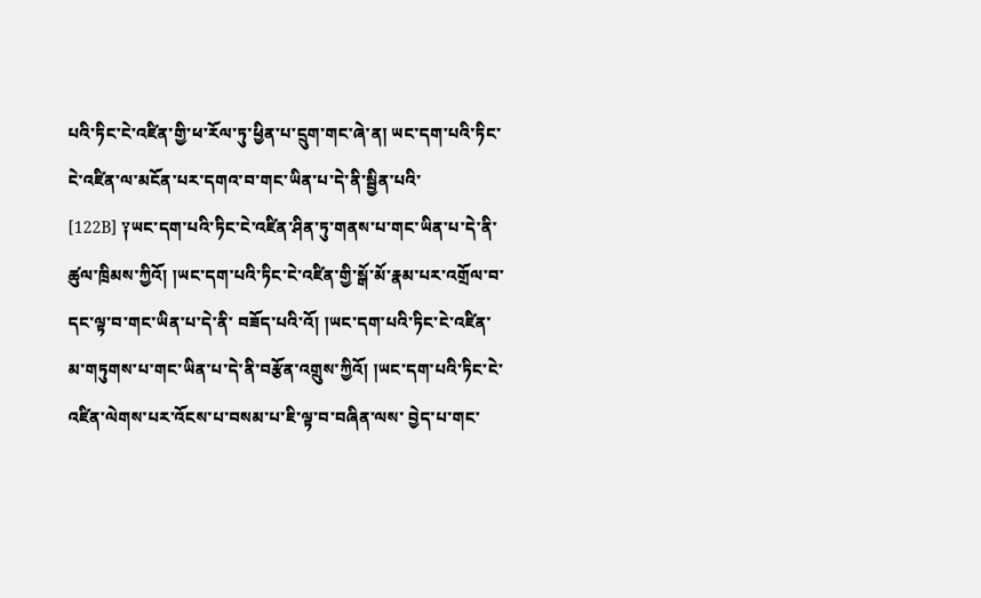པའི་ཏིང་ངེ་འཛིན་གྱི་ཕ་རོལ་ཏུ་ཕྱིན་པ་དྲུག་གང་ཞེ་ན། ཡང་དག་པའི་ཏིང་ངེ་འཛིན་ལ་མངོན་པར་དགའ་བ་གང་ཡིན་པ་དེ་ནི་སྦྱིན་པའི་ [122B] ༑ཡང་དག་པའི་ཏིང་ངེ་འཛིན་ཤིན་ཏུ་གནས་པ་གང་ཡིན་པ་དེ་ནི་ཚུལ་ཁྲིམས་ཀྱིའོ། །ཡང་དག་པའི་ཏིང་ངེ་འཛིན་གྱི་སྒོ་མོ་རྣམ་པར་འགྲོལ་བ་དང་ལྟ་བ་གང་ཡིན་པ་དེ་ནི་ བཟོད་པའི་འོ། །ཡང་དག་པའི་ཏིང་ངེ་འཛིན་མ་གཏུགས་པ་གང་ཡིན་པ་དེ་ནི་བརྩོན་འགྲུས་ཀྱིའོ། །ཡང་དག་པའི་ཏིང་ངེ་འཛིན་ལེགས་པར་འོངས་པ་བསམ་པ་ཇི་ལྟ་བ་བཞིན་ལས་ བྱེད་པ་གང་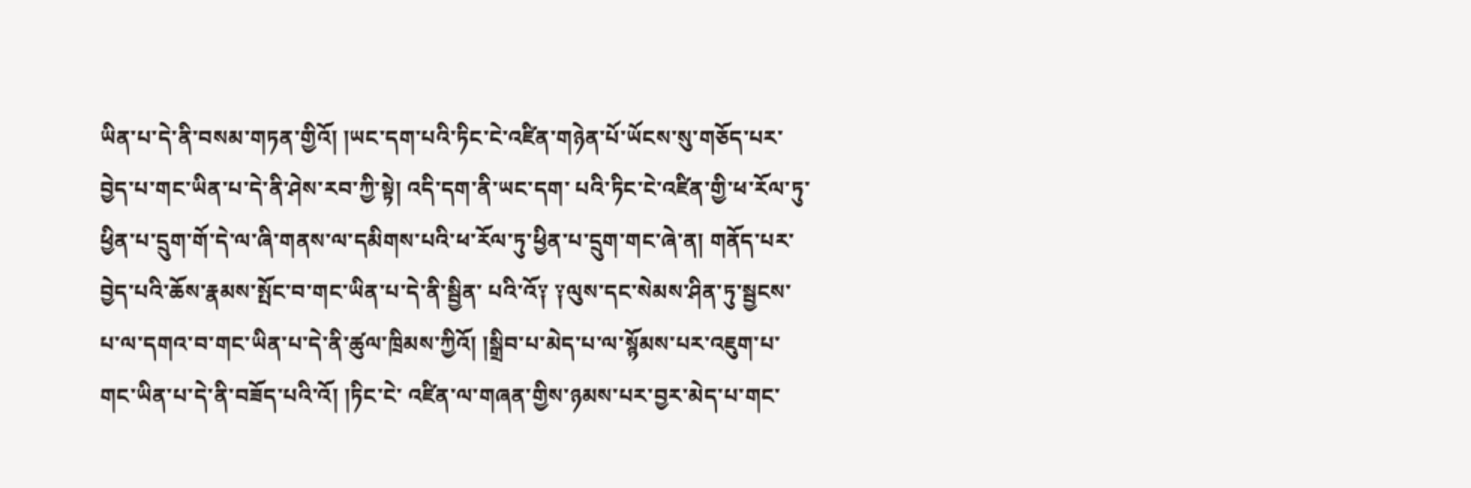ཡིན་པ་དེ་ནི་བསམ་གཏན་གྱིའོ། །ཡང་དག་པའི་ཏིང་ངེ་འཛིན་གཉེན་པོ་ཡོངས་སུ་གཅོད་པར་བྱེད་པ་གང་ཡིན་པ་དེ་ནི་ཤེས་རབ་ཀྱི་སྟེ། འདི་དག་ནི་ཡང་དག་ པའི་ཏིང་ངེ་འཛིན་གྱི་ཕ་རོལ་ཏུ་ཕྱིན་པ་དྲུག་གོ་དེ་ལ་ཞི་གནས་ལ་དམིགས་པའི་ཕ་རོལ་ཏུ་ཕྱིན་པ་དྲུག་གང་ཞེ་ན། གནོད་པར་བྱེད་པའི་ཆོས་རྣམས་སྤོང་བ་གང་ཡིན་པ་དེ་ནི་སྦྱིན་ པའི་འོ༑ ༑ལུས་དང་སེམས་ཤིན་ཏུ་སྦྱངས་པ་ལ་དགའ་བ་གང་ཡིན་པ་དེ་ནི་ཚུལ་ཁྲིམས་ཀྱིའོ། །སྒྲིབ་པ་མེད་པ་ལ་སྙོམས་པར་འཇུག་པ་གང་ཡིན་པ་དེ་ནི་བཟོད་པའི་འོ། །ཏིང་ངེ་ འཛིན་ལ་གཞན་གྱིས་ཉམས་པར་བྱར་མེད་པ་གང་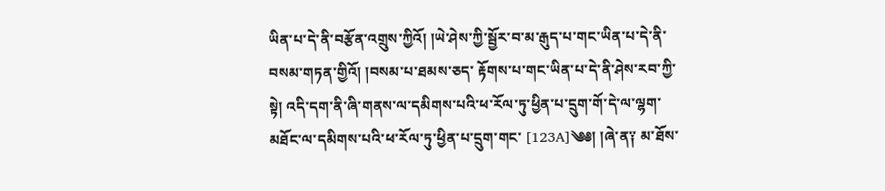ཡིན་པ་དེ་ནི་བརྩོན་འགྲུས་ཀྱིའོ། །ཡེ་ཤེས་ཀྱི་སྦྱོར་བ་མ་རྒུད་པ་གང་ཡིན་པ་དེ་ནི་བསམ་གཏན་གྱིའོ། །བསམ་པ་ཐམས་ཅད་ རྟོགས་པ་གང་ཡིན་པ་དེ་ནི་ཤེས་རབ་ཀྱི་སྟེ། འདི་དག་ནི་ཞི་གནས་ལ་དམིགས་པའི་ཕ་རོལ་ཏུ་ཕྱིན་པ་དྲུག་གོ་དེ་ལ་ལྷག་མཐོང་ལ་དམིགས་པའི་ཕ་རོལ་ཏུ་ཕྱིན་པ་དྲུག་གང་ [123A]༄༅། །ཞེ་ན༑ མ་ཐོས་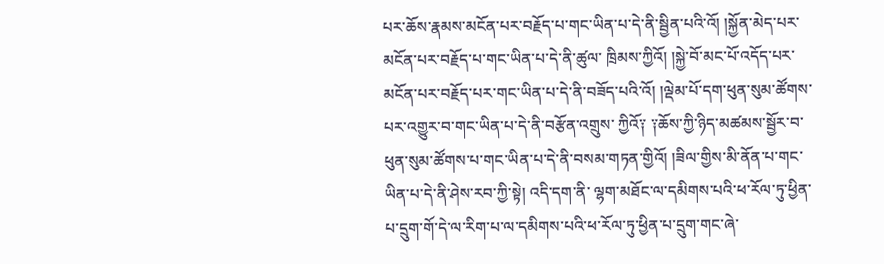པར་ཆོས་རྣམས་མངོན་པར་བརྗོད་པ་གང་ཡིན་པ་དེ་ནི་སྦྱིན་པའི་འོ། །སྐྱོན་མེད་པར་མངོན་པར་བརྗོད་པ་གང་ཡིན་པ་དེ་ནི་ཚུལ་ ཁྲིམས་ཀྱིའོ། །སྐྱེ་བོ་མང་པོ་འདོད་པར་མངོན་པར་བརྗོད་པར་གང་ཡིན་པ་དེ་ནི་བཟོད་པའི་འོ། །ལྡེམ་པོ་དག་ཕུན་སུམ་ཚོགས་པར་འགྱུར་བ་གང་ཡིན་པ་དེ་ནི་བརྩོན་འགྲུས་ ཀྱིའོ༑ ༑ཆོས་ཀྱི་ཉིད་མཚམས་སྦྱོར་བ་ཕུན་སུམ་ཚོགས་པ་གང་ཡིན་པ་དེ་ནི་བསམ་གཏན་གྱིའོ། །ཟིལ་གྱིས་མི་ནོན་པ་གང་ཡིན་པ་དེ་ནི་ཤེས་རབ་ཀྱི་སྟེ། འདི་དག་ནི་ ལྷག་མཐོང་ལ་དམིགས་པའི་ཕ་རོལ་ཏུ་ཕྱིན་པ་དྲུག་གོ་དེ་ལ་རིག་པ་ལ་དམིགས་པའི་ཕ་རོལ་ཏུ་ཕྱིན་པ་དྲུག་གང་ཞེ་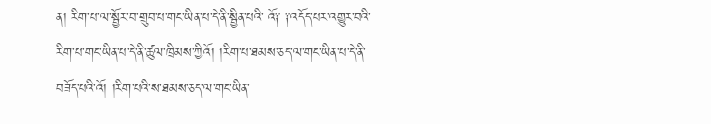ན། རིག་པ་ལ་སྦྱོར་བ་གྲུབ་པ་གང་ཡིན་པ་དེ་ནི་སྦྱིན་པའི་ འོ༑ ༑འདོད་པར་འགྱུར་བའི་རིག་པ་གང་ཡིན་པ་དེ་ནི་ཚུལ་ཁྲིམས་ཀྱིའོ། །རིག་པ་ཐམས་ཅད་ལ་གང་ཡིན་པ་དེ་ནི་བཟོད་པའི་འོ། །རིག་པའི་ས་ཐམས་ཅད་ལ་གང་ཡིན་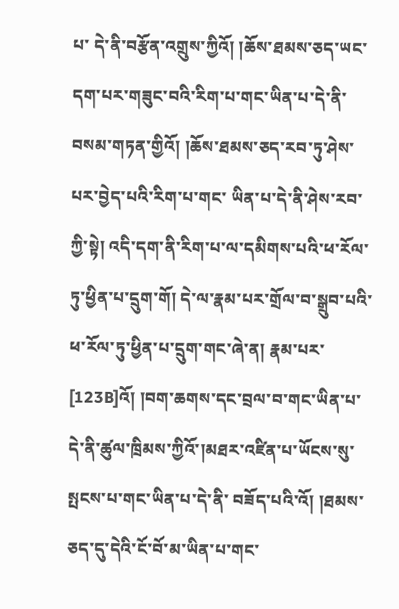པ་ དེ་ནི་བརྩོན་འགྲུས་ཀྱིའོ། །ཆོས་ཐམས་ཅད་ཡང་དག་པར་གཟུང་བའི་རིག་པ་གང་ཡིན་པ་དེ་ནི་བསམ་གཏན་གྱིའོ། །ཆོས་ཐམས་ཅད་རབ་ཏུ་ཤེས་པར་བྱེད་པའི་རིག་པ་གང་ ཡིན་པ་དེ་ནི་ཤེས་རབ་ཀྱི་སྟེ། འདི་དག་ནི་རིག་པ་ལ་དམིགས་པའི་ཕ་རོལ་ཏུ་ཕྱིན་པ་དྲུག་གོ། དེ་ལ་རྣམ་པར་གྲོལ་བ་སྒྲུབ་པའི་ཕ་རོལ་ཏུ་ཕྱིན་པ་དྲུག་གང་ཞེ་ན། རྣམ་པར་ [123B]འོ། །བག་ཆགས་དང་བྲལ་བ་གང་ཡིན་པ་དེ་ནི་ཚུལ་ཁྲིམས་ཀྱིའོ་།མཐར་འཛིན་པ་ཡོངས་སུ་སྤངས་པ་གང་ཡིན་པ་དེ་ནི་ བཟོད་པའི་འོ། །ཐམས་ཅད་དུ་དེའི་ངོ་བོ་མ་ཡིན་པ་གང་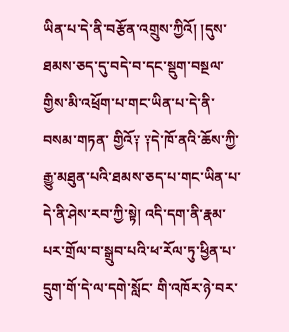ཡིན་པ་དེ་ནི་བརྩོན་འགྲུས་ཀྱིའོ། །དུས་ཐམས་ཅད་དུ་བདེ་བ་དང་སྡུག་བསྔལ་གྱིས་མི་འཕྲོག་པ་གང་ཡིན་པ་དེ་ནི་བསམ་གཏན་ གྱིའོ༑ ༑དེ་ཁོ་ནའི་ཆོས་ཀྱི་རྒྱུ་མཐུན་པའི་ཐམས་ཅད་པ་གང་ཡིན་པ་དེ་ནི་ཤེས་རབ་ཀྱི་སྟེ། འདི་དག་ནི་རྣམ་པར་གྲོལ་བ་སྒྲུབ་པའི་ཕ་རོལ་ཏུ་ཕྱིན་པ་དྲུག་གོ་དེ་ལ་དགེ་སློང་ གི་འཁོར་ཉེ་བར་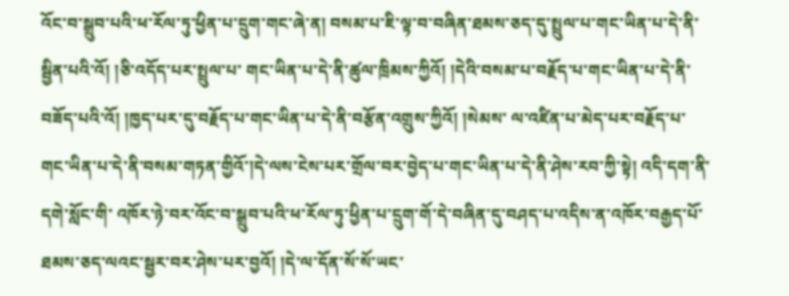འོང་བ་སྒྲུབ་པའི་ཕ་རོལ་ཏུ་ཕྱིན་པ་དྲུག་གང་ཞེ་ན། བསམ་པ་ཇི་ལྟ་བ་བཞིན་ཐམས་ཅད་དུ་སྤྲུལ་པ་གང་ཡིན་པ་དེ་ནི་སྦྱིན་པའི་འོ། །ཅི་འདོད་པར་སྤྲུལ་པ་ གང་ཡིན་པ་དེ་ནི་ཚུལ་ཁྲིམས་ཀྱིའོ། །དེའི་བསམ་པ་བརྗོད་པ་གང་ཡིན་པ་དེ་ནི་བཟོད་པའི་འོ། །ཁྱད་པར་དུ་བརྗོད་པ་གང་ཡིན་པ་དེ་ནི་བརྩོན་འགྲུས་ཀྱིའོ། །སེམས་ ལ་འཛིན་པ་མེད་པར་བརྗོད་པ་གང་ཡིན་པ་དེ་ནི་བསམ་གཏན་གྱིའོ་།དེ་ལས་ངེས་པར་གྲོལ་བར་བྱེད་པ་གང་ཡིན་པ་དེ་ནི་ཤེས་རབ་ཀྱི་སྟེ། འདི་དག་ནི་དགེ་སློང་གི་ འཁོར་ཉེ་བར་འོང་བ་སྒྲུབ་པའི་ཕ་རོལ་ཏུ་ཕྱིན་པ་དྲུག་གོ་དེ་བཞིན་དུ་བཤད་པ་འདིས་ན་འཁོར་བརྒྱད་པོ་ཐམས་ཅད་ལའང་སྦྱར་བར་ཤེས་པར་བྱའོ། །དེ་ལ་དོན་སོ་སོ་ཡང་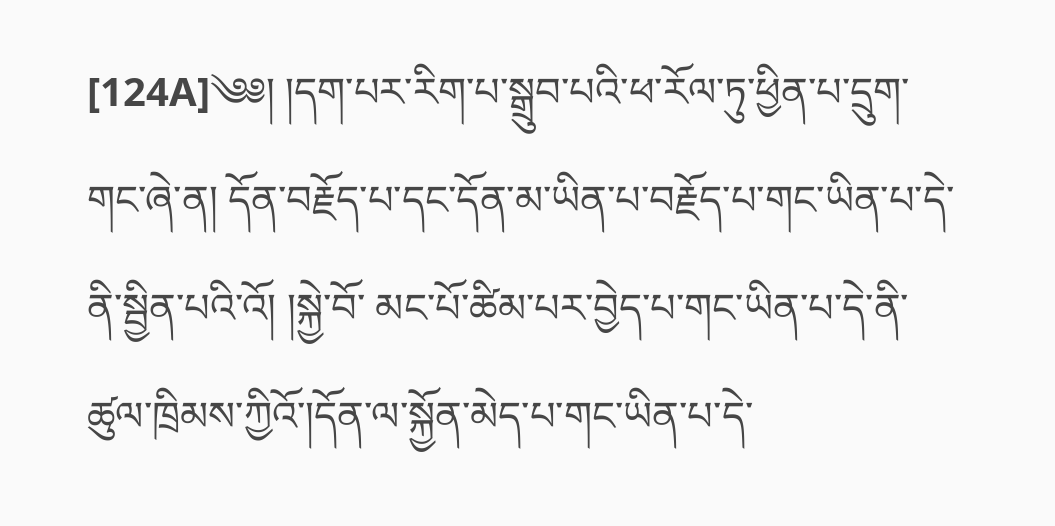[124A]༄༅། །དག་པར་རིག་པ་སྒྲུབ་པའི་ཕ་རོལ་ཏུ་ཕྱིན་པ་དྲུག་གང་ཞེ་ན། དོན་བརྗོད་པ་དང་དོན་མ་ཡིན་པ་བརྗོད་པ་གང་ཡིན་པ་དེ་ནི་སྦྱིན་པའི་འོ། །སྐྱེ་བོ་ མང་པོ་ཚིམ་པར་བྱེད་པ་གང་ཡིན་པ་དེ་ནི་ཚུལ་ཁྲིམས་ཀྱིའོ་།དོན་ལ་སྐྱོན་མེད་པ་གང་ཡིན་པ་དེ་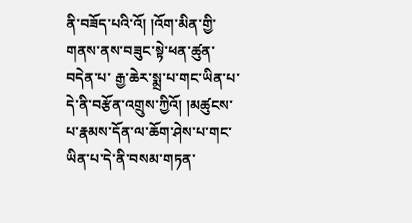ནི་བཟོད་པའི་འོ། །འོག་མིན་གྱི་གནས་ནས་བཟུང་སྟེ་ཕན་ཚུན་བདེན་པ་ རྒྱ་ཆེར་སྨྲ་པ་གང་ཡིན་པ་དེ་ནི་བརྩོན་འགྲུས་ཀྱིའོ། །མཚུངས་པ་རྣམས་དོན་ལ་ཆོག་ཤེས་པ་གང་ཡིན་པ་དེ་ནི་བསམ་གཏན་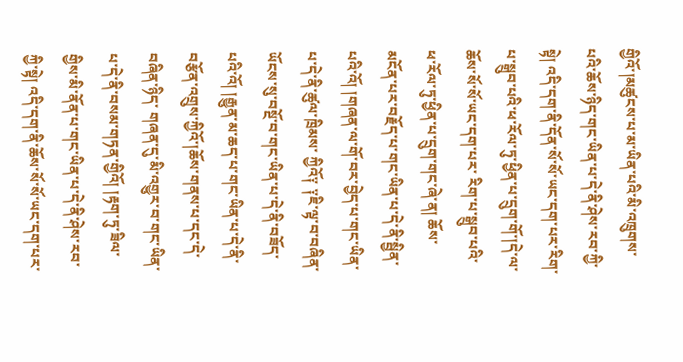གྱིའོ་།མཚུངས་པ་མ་ཡིན་པའི་མི་འཁྲུགས་ པའི་ཆོས་ཉིད་གང་ཡིན་པ་དེ་ནི་ཤེས་རབ་ཀྱི་སྟེ། འདི་དག་ནི་དོན་སོ་སོ་ཡང་དག་པར་རིག་པ་སྒྲུབ་པའི་ཕ་རོལ་ཏུ་ཕྱིན་པ་དྲུག་གོ་།དེ་ལ་ཆོས་སོ་སོ་ཡང་དག་པར་ རིག་པ་སྒྲུབ་པའི་ཕ་རོལ་ཏུ་ཕྱིན་པ་དྲུག་གང་ཞེ་ན། ཆོས་མངོན་པར་བརྗོད་པ་གང་ཡིན་པ་དེ་ནི་སྦྱིན་པའི་འོ། །གཞན་ལ་གོ་བར་བྱེད་པ་གང་ཡིན་པ་དེ་ནི་ཚུལ་ཁྲིམས་ ཀྱིའོ༑ ༑ཇི་ལྟ་བ་བཞིན་ཡོངས་སུ་བསྔོ་བ་གང་ཡིན་པ་དེ་ནི་བཟོད་པའི་འོ། །རྒྱུན་མ་ཆད་པ་གང་ཡིན་པ་དེ་ནི་བརྩོན་འགྲུས་ཀྱིའོ་།ཆོས་གནས་པ་དང་དེ་བཞིན་ཉིད་ གཞན་དུ་མི་འགྱུར་བ་གང་ཡིན་པ་དེ་ནི་བསམ་གཏན་གྱིའོ། །རྟག་ཏུ་ཟིལ་གྱིས་མི་ནོན་པ་གང་ཡིན་པ་དེ་ནི་ཤེས་རབ་ཀྱི་སྟེ། འདི་དག་ནི་ཆོས་སོ་སོ་ཡང་དག་པར་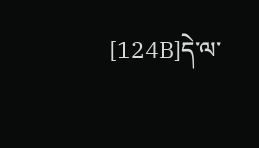[124B]དེ་ལ་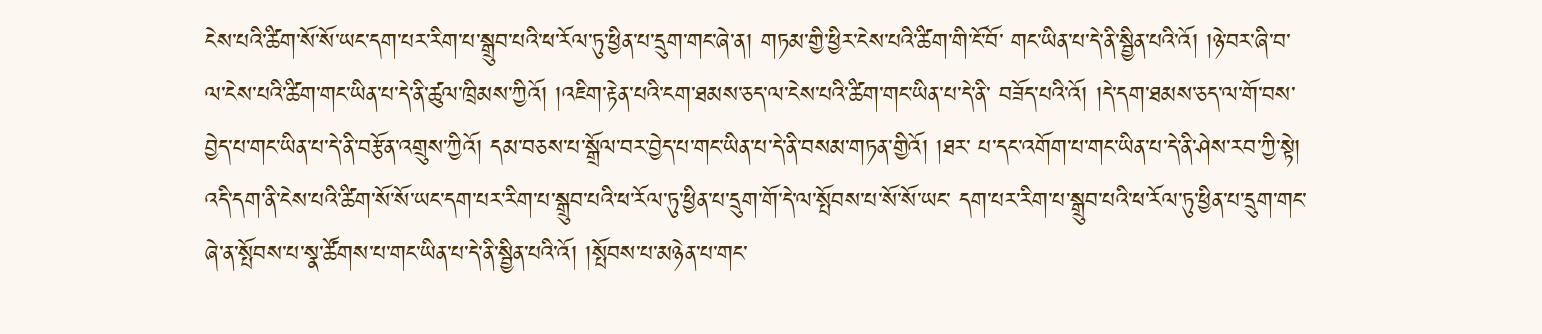ངེས་པའི་ཚིག་སོ་སོ་ཡང་དག་པར་རིག་པ་སྒྲུབ་པའི་ཕ་རོལ་ཏུ་ཕྱིན་པ་དྲུག་གང་ཞེ་ན། གཏམ་གྱི་ཕྱིར་ངེས་པའི་ཚིག་གི་ངོ་བོ་ གང་ཡིན་པ་དེ་ནི་སྦྱིན་པའི་འོ། །ཉེ་བར་ཞི་བ་ལ་ངེས་པའི་ཚིག་གང་ཡིན་པ་དེ་ནི་ཚུལ་ཁྲིམས་ཀྱིའོ། །འཇིག་རྟེན་པའི་ངག་ཐམས་ཅད་ལ་ངེས་པའི་ཚིག་གང་ཡིན་པ་དེ་ནི་ བཟོད་པའི་འོ། །དེ་དག་ཐམས་ཅད་ལ་གོ་བས་བྱེད་པ་གང་ཡིན་པ་དེ་ནི་བརྩོན་འགྲུས་ཀྱིའོ། དམ་བཅས་པ་སྒྲོལ་བར་བྱེད་པ་གང་ཡིན་པ་དེ་ནི་བསམ་གཏན་གྱིའོ། །ཐར་ པ་དང་འགོག་པ་གང་ཡིན་པ་དེ་ནི་ཤེས་རབ་ཀྱི་སྟེ། འདི་དག་ནི་ངེས་པའི་ཚིག་སོ་སོ་ཡང་དག་པར་རིག་པ་སྒྲུབ་པའི་ཕ་རོལ་ཏུ་ཕྱིན་པ་དྲུག་གོ་དེ་ལ་སྤོབས་པ་སོ་སོ་ཡང་ དག་པར་རིག་པ་སྒྲུབ་པའི་ཕ་རོལ་ཏུ་ཕྱིན་པ་དྲུག་གང་ཞེ་ན་སྤོབས་པ་སྣ་ཚོགས་པ་གང་ཡིན་པ་དེ་ནི་སྦྱིན་པའི་འོ། །སྤོབས་པ་མཉེན་པ་གང་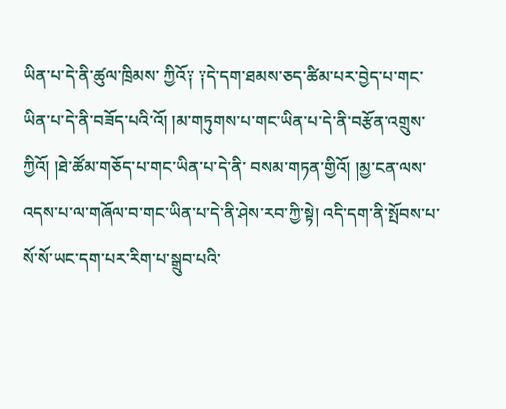ཡིན་པ་དེ་ནི་ཚུལ་ཁྲིམས་ ཀྱིའོ༑ ༑དེ་དག་ཐམས་ཅད་ཚིམ་པར་བྱེད་པ་གང་ཡིན་པ་དེ་ནི་བཟོད་པའི་འོ། །མ་གཏུགས་པ་གང་ཡིན་པ་དེ་ནི་བརྩོན་འགྲུས་ཀྱིའོ། །ཐེ་ཚོམ་གཅོད་པ་གང་ཡིན་པ་དེ་ནི་ བསམ་གཏན་གྱིའོ། །མྱ་ངན་ལས་འདས་པ་ལ་གཞོལ་བ་གང་ཡིན་པ་དེ་ནི་ཤེས་རབ་ཀྱི་སྟེ། འདི་དག་ནི་སྤོབས་པ་སོ་སོ་ཡང་དག་པར་རིག་པ་སྒྲུབ་པའི་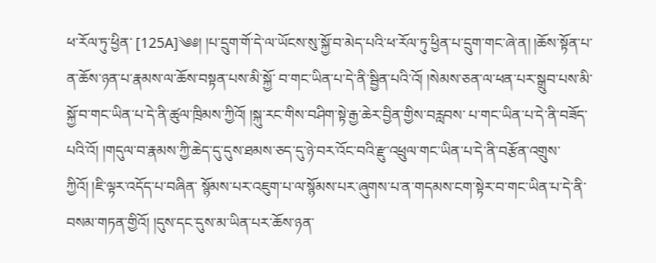ཕ་རོལ་ཏུ་ཕྱིན་ [125A]༄༅། །པ་དྲུག་གོ་དེ་ལ་ཡོངས་སུ་སྐྱོ་བ་མེད་པའི་ཕ་རོལ་ཏུ་ཕྱིན་པ་དྲུག་གང་ཞེ་ན། །ཆོས་སྟོན་པ་ན་ཆོས་ཉན་པ་རྣམས་ལ་ཆོས་བསྟན་པས་མི་སྐྱོ་ བ་གང་ཡིན་པ་དེ་ནི་སྦྱིན་པའི་འོ། །སེམས་ཅན་ལ་ཕན་པར་སྒྲུབ་པས་མི་སྐྱོ་བ་གང་ཡིན་པ་དེ་ནི་ཚུལ་ཁྲིམས་ཀྱིའོ། །སྐུ་རང་གིས་བཤིག་སྟེ་རྒྱ་ཆེར་བྱིན་གྱིས་བརླབས་ པ་གང་ཡིན་པ་དེ་ནི་བཟོད་པའི་འོ། །གདུལ་བ་རྣམས་ཀྱི་ཆེད་དུ་དུས་ཐམས་ཅད་དུ་ཉེ་བར་འོང་བའི་རྫུ་འཕྲུལ་གང་ཡིན་པ་དེ་ནི་བརྩོན་འགྲུས་ཀྱིའོ། །ཇི་ལྟར་འདོད་པ་བཞིན་ སྙོམས་པར་འཇུག་པ་ལ་སྙོམས་པར་ཞུགས་པ་ན་གདམས་ངག་སྟེར་བ་གང་ཡིན་པ་དེ་ནི་བསམ་གཏན་གྱིའོ། །དུས་དང་དུས་མ་ཡིན་པར་ཆོས་ཉན་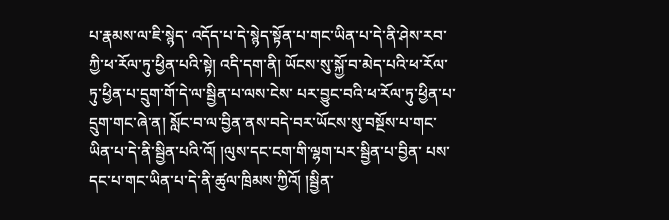པ་རྣམས་ལ་ཇི་སྙེད་ འདོད་པ་དེ་སྙེད་སྟོན་པ་གང་ཡིན་པ་དེ་ནི་ཤེས་རབ་ཀྱི་ཕ་རོལ་ཏུ་ཕྱིན་པའི་སྟེ། འདི་དག་ནི། ཡོངས་སུ་སྐྱོ་བ་མེད་པའི་ཕ་རོལ་ཏུ་ཕྱིན་པ་དྲུག་གོ་དེ་ལ་སྦྱིན་པ་ལས་ངེས་ པར་བྱུང་བའི་ཕ་རོལ་ཏུ་ཕྱིན་པ་དྲུག་གང་ཞེ་ན། སློང་བ་ལ་བྱིན་ནས་བདེ་བར་ཡོངས་སུ་བསྔོས་པ་གང་ཡིན་པ་དེ་ནི་སྦྱིན་པའི་འོ། །ལུས་དང་ངག་གི་ལྷག་པར་སྦྱིན་པ་བྱིན་ པས་དང་པ་གང་ཡིན་པ་དེ་ནི་ཚུལ་ཁྲིམས་ཀྱིའོ། །སྦྱིན་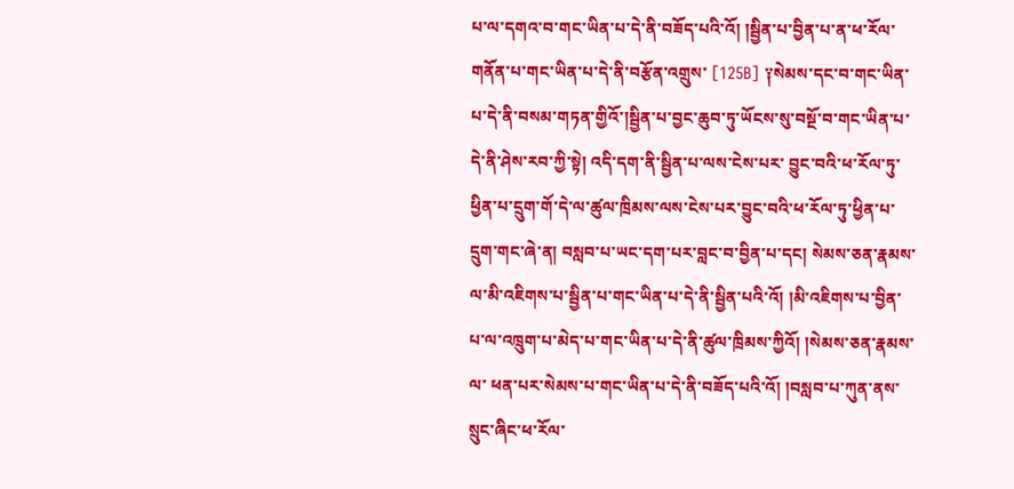པ་ལ་དགའ་བ་གང་ཡིན་པ་དེ་ནི་བཟོད་པའི་འོ། །སྦྱིན་པ་བྱིན་པ་ན་ཕ་རོལ་གནོན་པ་གང་ཡིན་པ་དེ་ནི་བརྩོན་འགྲུས་ [125B] ༑སེམས་དང་བ་གང་ཡིན་པ་དེ་ནི་བསམ་གཏན་གྱིའོ་།སྦྱིན་པ་བྱང་ཆུབ་ཏུ་ཡོངས་སུ་བསྔོ་བ་གང་ཡིན་པ་དེ་ནི་ཤེས་རབ་ཀྱི་སྟེ། འདི་དག་ནི་སྦྱིན་པ་ལས་ངེས་པར་ བྱུང་བའི་ཕ་རོལ་ཏུ་ཕྱིན་པ་དྲུག་གོ་དེ་ལ་ཚུལ་ཁྲིམས་ལས་ངེས་པར་བྱུང་བའི་ཕ་རོལ་ཏུ་ཕྱིན་པ་དྲུག་གང་ཞེ་ན། བསླབ་པ་ཡང་དག་པར་བླང་བ་བྱིན་པ་དང། སེམས་ཅན་རྣམས་ ལ་མི་འཇིགས་པ་སྦྱིན་པ་གང་ཡིན་པ་དེ་ནི་སྦྱིན་པའི་འོ། །མི་འཇིགས་པ་བྱིན་པ་ལ་འཁྲུག་པ་མེད་པ་གང་ཡིན་པ་དེ་ནི་ཚུལ་ཁྲིམས་ཀྱིའོ། །སེམས་ཅན་རྣམས་ལ་ ཕན་པར་སེམས་པ་གང་ཡིན་པ་དེ་ནི་བཟོད་པའི་འོ། །བསླབ་པ་ཀུན་ནས་སྲུང་ཞིང་ཕ་རོལ་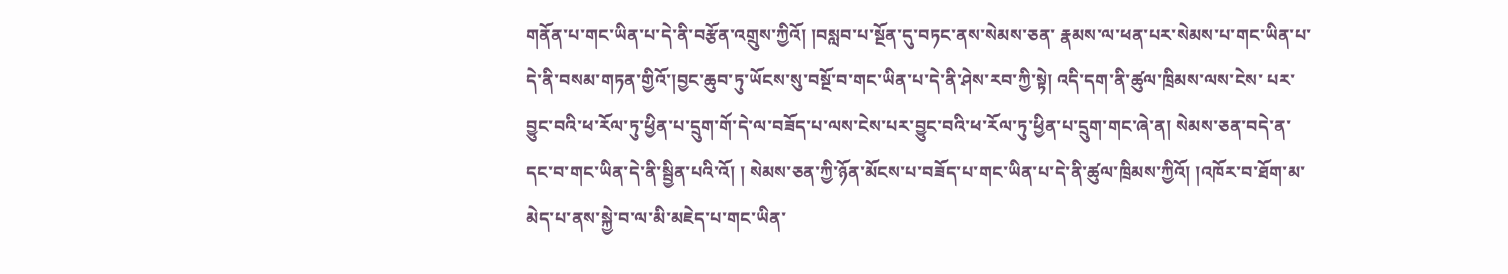གནོན་པ་གང་ཡིན་པ་དེ་ནི་བརྩོན་འགྲུས་ཀྱིའོ། །བསླབ་པ་སྔོན་དུ་བཏང་ནས་སེམས་ཅན་ རྣམས་ལ་ཕན་པར་སེམས་པ་གང་ཡིན་པ་དེ་ནི་བསམ་གཏན་གྱིའོ་།བྱང་ཆུབ་ཏུ་ཡོངས་སུ་བསྔོ་བ་གང་ཡིན་པ་དེ་ནི་ཤེས་རབ་ཀྱི་སྟེ། འདི་དག་ནི་ཚུལ་ཁྲིམས་ལས་ངེས་ པར་བྱུང་བའི་ཕ་རོལ་ཏུ་ཕྱིན་པ་དྲུག་གོ་དེ་ལ་བཟོད་པ་ལས་ངེས་པར་བྱུང་བའི་ཕ་རོལ་ཏུ་ཕྱིན་པ་དྲུག་གང་ཞེ་ན། སེམས་ཅན་བདེ་ན་དང་བ་གང་ཡིན་དེ་ནི་སྦྱིན་པའི་འོ། ། སེམས་ཅན་ཀྱི་ཉོན་མོངས་པ་བཟོད་པ་གང་ཡིན་པ་དེ་ནི་ཚུལ་ཁྲིམས་ཀྱིའོ། །འཁོར་བ་ཐོག་མ་མེད་པ་ནས་སྐྱེ་བ་ལ་མི་མཇེད་པ་གང་ཡིན་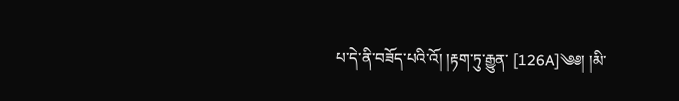པ་དེ་ནི་བཟོད་པའི་འོ། །རྟག་ཏུ་རྒྱུན་ [126A]༄༅། །མི་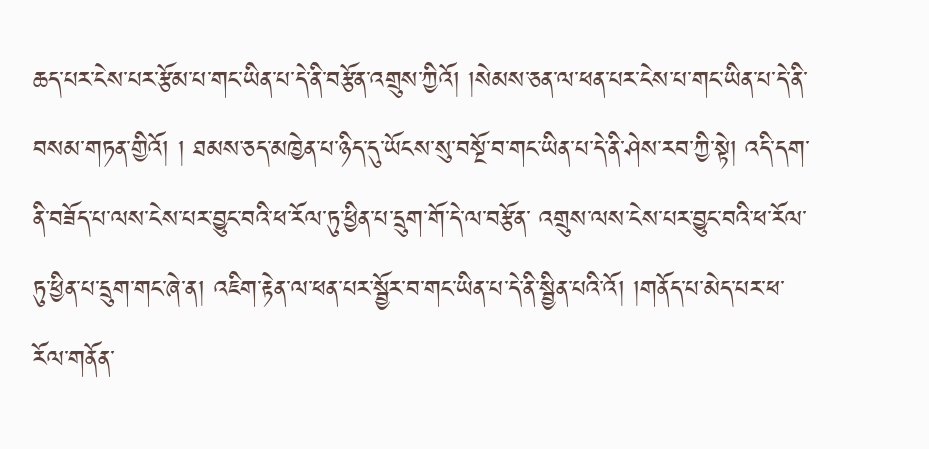ཆད་པར་ངེས་པར་རྩོམ་པ་གང་ཡིན་པ་དེ་ནི་བརྩོན་འགྲུས་ཀྱིའོ། །སེམས་ཅན་ལ་ཕན་པར་ངེས་པ་གང་ཡིན་པ་དེ་ནི་བསམ་གཏན་གྱིའོ། ། ཐམས་ཅད་མཁྱེན་པ་ཉིད་དུ་ཡོངས་སུ་བསྔོ་བ་གང་ཡིན་པ་དེ་ནི་ཤེས་རབ་ཀྱི་སྟེ། འདི་དག་ནི་བཟོད་པ་ལས་ངེས་པར་བྱུང་བའི་ཕ་རོལ་ཏུ་ཕྱིན་པ་དྲུག་གོ་དེ་ལ་བརྩོན་ འགྲུས་ལས་ངེས་པར་བྱུང་བའི་ཕ་རོལ་ཏུ་ཕྱིན་པ་དྲུག་གང་ཞེ་ན། འཇིག་རྟེན་ལ་ཕན་པར་སྦྱོར་བ་གང་ཡིན་པ་དེ་ནི་སྦྱིན་པའི་འོ། །གནོད་པ་མེད་པར་ཕ་རོལ་གནོན་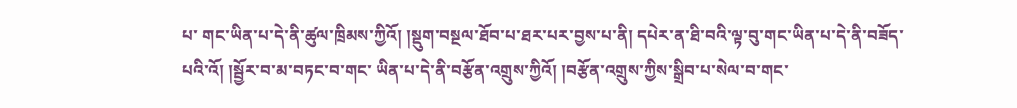པ་ གང་ཡིན་པ་དེ་ནི་ཚུལ་ཁྲིམས་ཀྱིའོ། །སྡུག་བསྔལ་ཐོབ་པ་ཐར་པར་བྱས་པ་ནི། དཔེར་ན་ཐི་བའི་ལྟ་བུ་གང་ཡིན་པ་དེ་ནི་བཟོད་པའི་འོ། །སྦྱོར་བ་མ་བཏང་བ་གང་ ཡིན་པ་དེ་ནི་བརྩོན་འགྲུས་ཀྱིའོ། །བརྩོན་འགྲུས་ཀྱིས་སྒྲིབ་པ་སེལ་བ་གང་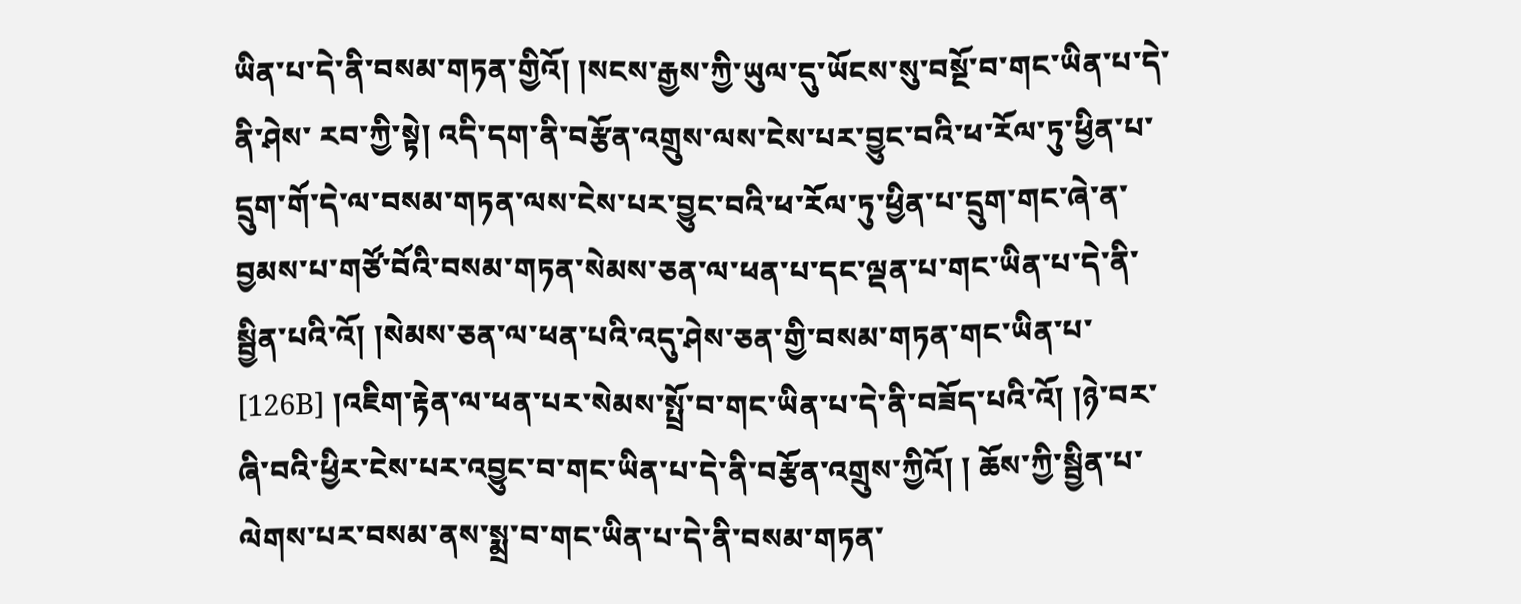ཡིན་པ་དེ་ནི་བསམ་གཏན་གྱིའོ། །སངས་རྒྱས་ཀྱི་ཡུལ་དུ་ཡོངས་སུ་བསྔོ་བ་གང་ཡིན་པ་དེ་ནི་ཤེས་ རབ་ཀྱི་སྟེ། འདི་དག་ནི་བརྩོན་འགྲུས་ལས་ངེས་པར་བྱུང་བའི་ཕ་རོལ་ཏུ་ཕྱིན་པ་དྲུག་གོ་དེ་ལ་བསམ་གཏན་ལས་ངེས་པར་བྱུང་བའི་ཕ་རོལ་ཏུ་ཕྱིན་པ་དྲུག་གང་ཞེ་ན་ བྱམས་པ་གཙོ་བོའི་བསམ་གཏན་སེམས་ཅན་ལ་ཕན་པ་དང་ལྡན་པ་གང་ཡིན་པ་དེ་ནི་སྦྱིན་པའི་འོ། །སེམས་ཅན་ལ་ཕན་པའི་འདུ་ཤེས་ཅན་གྱི་བསམ་གཏན་གང་ཡིན་པ་ [126B] །འཇིག་རྟེན་ལ་ཕན་པར་སེམས་སྤྲོ་བ་གང་ཡིན་པ་དེ་ནི་བཟོད་པའི་འོ། །ཉེ་བར་ཞི་བའི་ཕྱིར་ངེས་པར་འབྱུང་བ་གང་ཡིན་པ་དེ་ནི་བརྩོན་འགྲུས་ཀྱིའོ། ། ཆོས་ཀྱི་སྦྱིན་པ་ལེགས་པར་བསམ་ནས་སྨྲ་བ་གང་ཡིན་པ་དེ་ནི་བསམ་གཏན་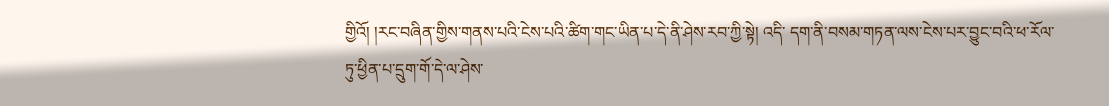གྱིའོ། །རང་བཞིན་གྱིས་གནས་པའི་ངེས་པའི་ཚིག་གང་ཡིན་པ་དེ་ནི་ཤེས་རབ་ཀྱི་སྟེ། འདི་ དག་ནི་བསམ་གཏན་ལས་ངེས་པར་བྱུང་བའི་ཕ་རོལ་ཏུ་ཕྱིན་པ་དྲུག་གོ་དེ་ལ་ཤེས་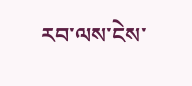རབ་ལས་ངེས་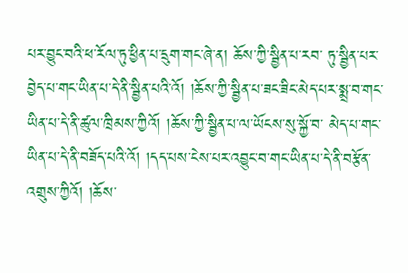པར་བྱུང་བའི་ཕ་རོལ་ཏུ་ཕྱིན་པ་དྲུག་གང་ཞེ་ན། ཆོས་ཀྱི་སྦྱིན་པ་རབ་ ཏུ་སྦྱིན་པར་བྱེད་པ་གང་ཡིན་པ་དེ་ནི་སྦྱིན་པའི་འོ། །ཆོས་ཀྱི་སྦྱིན་པ་ཟང་ཟིང་མེད་པར་སྨྲ་བ་གང་ཡིན་པ་དེ་ནི་ཚུལ་ཁྲིམས་ཀྱིའོ། །ཆོས་ཀྱི་སྦྱིན་པ་ལ་ཡོངས་སུ་སྐྱོ་བ་ མེད་པ་གང་ཡིན་པ་དེ་ནི་བཟོད་པའི་འོ། །དད་པས་ངེས་པར་འབྱུང་བ་གང་ཡིན་པ་དེ་ནི་བརྩོན་འགྲུས་ཀྱིའོ། །ཆོས་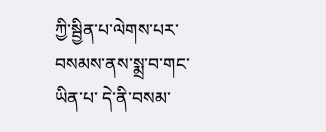ཀྱི་སྦྱིན་པ་ལེགས་པར་བསམས་ནས་སྨྲ་བ་གང་ཡིན་པ་ དེ་ནི་བསམ་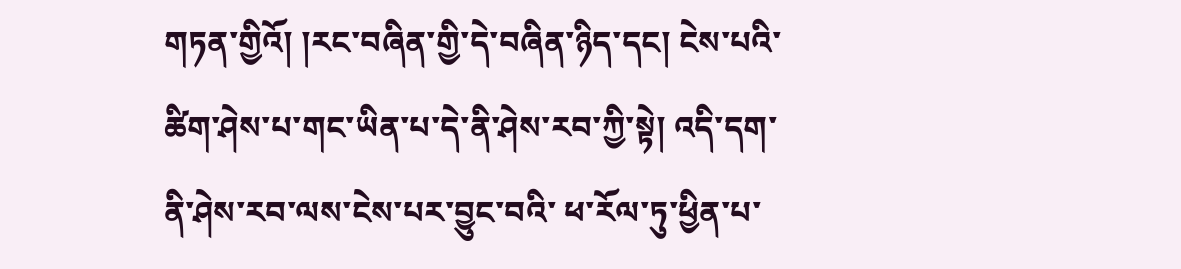གཏན་གྱིའོ། །རང་བཞིན་གྱི་དེ་བཞིན་ཉིད་དང། ངེས་པའི་ཚིག་ཤེས་པ་གང་ཡིན་པ་དེ་ནི་ཤེས་རབ་ཀྱི་སྟེ། འདི་དག་ནི་ཤེས་རབ་ལས་ངེས་པར་བྱུང་བའི་ ཕ་རོལ་ཏུ་ཕྱིན་པ་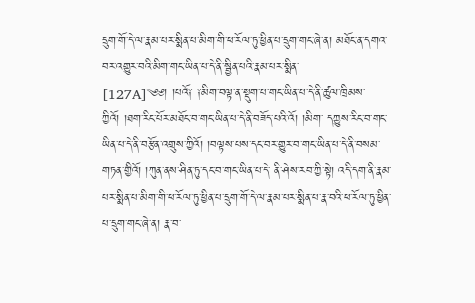དྲུག་གོ་དེ་ལ་རྣམ་པར་སྨིན་པ་མིག་གི་ཕ་རོལ་ཏུ་ཕྱིན་པ་དྲུག་གང་ཞེ་ན། མཐོང་ན་དགའ་བར་འགྱུར་བའི་མིག་གང་ཡིན་པ་དེ་ནི་སྦྱིན་པའི་རྣམ་པར་སྨིན་ [127A]༄༅། །པའོ༑ ༑མིག་བལྟ་ན་སྡུག་པ་གང་ཡིན་པ་དེ་ནི་ཚུལ་ཁྲིམས་ཀྱིའོ། །ཐག་རིང་པོར་མཐོང་བ་གང་ཡིན་པ་དེ་ནི་བཟོད་པའི་འོ། །མིག་ དཀྱུས་རིང་བ་གང་ཡིན་པ་དེ་ནི་བརྩོན་འགྲུས་ཀྱིའོ། །བལྟས་པས་དང་བར་གྱུར་བ་གང་ཡིན་པ་དེ་ནི་བསམ་གཏན་གྱིའོ། །ཀུན་ནས་ཤིན་ཏུ་དང་བ་གང་ཡིན་པ་དེ་ ནི་ཤེས་རབ་ཀྱི་སྟེ། འདི་དག་ནི་རྣམ་པར་སྨིན་པ་མིག་གི་ཕ་རོལ་ཏུ་ཕྱིན་པ་དྲུག་གོ་དེ་ལ་རྣམ་པར་སྨིན་པ་རྣ་བའི་ཕ་རོལ་ཏུ་ཕྱིན་པ་དྲུག་གང་ཞེ་ན། རྣ་བ་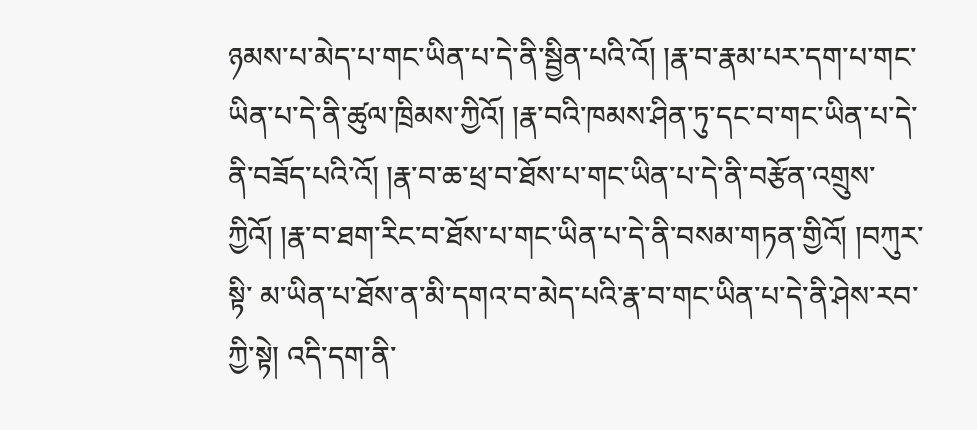ཉམས་པ་མེད་པ་གང་ཡིན་པ་དེ་ནི་སྦྱིན་པའི་འོ། །རྣ་བ་རྣམ་པར་དག་པ་གང་ཡིན་པ་དེ་ནི་ཚུལ་ཁྲིམས་ཀྱིའོ། །རྣ་བའི་ཁམས་ཤིན་ཏུ་དང་བ་གང་ཡིན་པ་དེ་ ནི་བཟོད་པའི་འོ། །རྣ་བ་ཆ་ཕྲ་བ་ཐོས་པ་གང་ཡིན་པ་དེ་ནི་བརྩོན་འགྲུས་ཀྱིའོ། །རྣ་བ་ཐག་རིང་བ་ཐོས་པ་གང་ཡིན་པ་དེ་ནི་བསམ་གཏན་གྱིའོ། །བཀུར་སྟི་ མ་ཡིན་པ་ཐོས་ན་མི་དགའ་བ་མེད་པའི་རྣ་བ་གང་ཡིན་པ་དེ་ནི་ཤེས་རབ་ཀྱི་སྟེ། འདི་དག་ནི་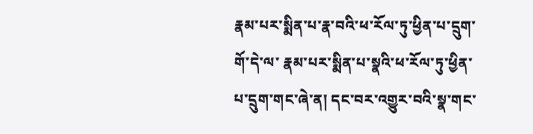རྣམ་པར་སྨིན་པ་རྣ་བའི་ཕ་རོལ་ཏུ་ཕྱིན་པ་དྲུག་གོ་དེ་ལ་ རྣམ་པར་སྨིན་པ་སྣའི་ཕ་རོལ་ཏུ་ཕྱིན་པ་དྲུག་གང་ཞེ་ན། དང་བར་འགྱུར་བའི་སྣ་གང་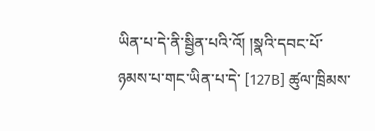ཡིན་པ་དེ་ནི་སྦྱིན་པའི་འོ། །སྣའི་དབང་པོ་ཉམས་པ་གང་ཡིན་པ་དེ་ [127B] ཚུལ་ཁྲིམས་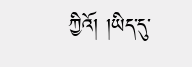ཀྱིའོ། །ཡིད་དུ་